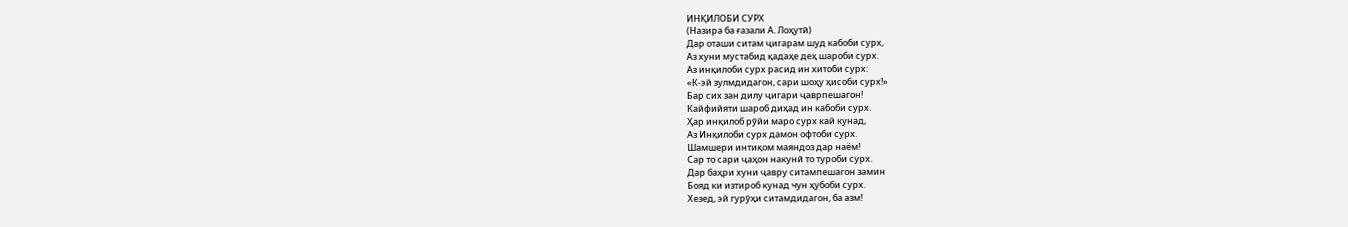ИНҚИЛОБИ СУРХ
(Назира ба ғазали А. Лоҳутӣ)
Дар оташи ситам ҷигарам шуд кабоби сурх,
Аз хуни мустабид қадаҳе деҳ шароби сурх.
Аз инқилоби сурх расид ин хитоби сурх:
«К-эй зулмдидагон, сари шоҳу ҳисоби сурх!»
Бар сих зан дилу ҷигари ҷаврпешагон!
Кайфийяти шароб диҳад ин кабоби сурх.
Ҳар инқилоб рӯйи маро сурх кай кунад,
Аз Инқилоби сурх дамон офтоби сурх.
Шамшери интиқом маяндоз дар наём!
Сар то сари ҷаҳон накунӣ то туроби сурх.
Дар баҳри хуни ҷавру ситампешагон замин
Бояд ки изтироб кунад чун ҳубоби сурх.
Хезед, эй гурӯҳи ситамдидагон, ба азм!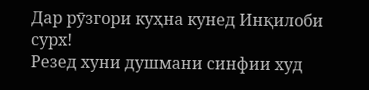Дар рӯзгори куҳна кунед Инқилоби сурх!
Резед хуни душмани синфии худ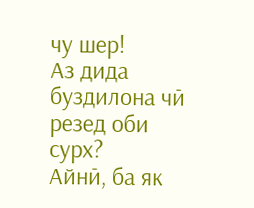чу шер!
Аз дида буздилона чӣ резед оби сурх?
Айнӣ, ба як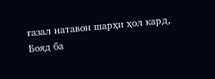ғазал натавон шарҳи ҳол кард,
Бояд ба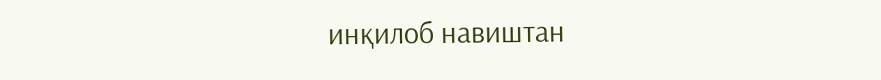инқилоб навиштан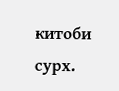китоби сурх.